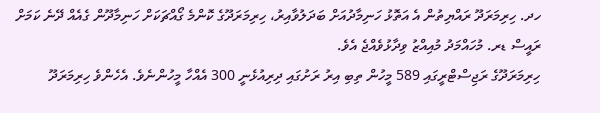ހދ. ހިރިމަރަދޫ ރައްޔިތުން އެ އަތޮޅު ހަނިމާދުއަށް ބަދަލުވާއިރު، ހިރިމަރަދޫގެ ކޮންމެ ގޯއްޗަކަށް ހަނިމާދޫން ގެއެއް ދޭނެ ކަމަށް ރައީސް ޑރ. މުހައްމަދު މުއިއްޒު ވިދާޅުވެއްޖެ އެވެ.
ހިރިމަރަދޫގެ ރަޖިސްޓްރީގައި 589 މީހުން ތިބި އިރު ރަށުގައި ދިރިއުޅެނީ 300 އެއްހާ މީހުންނެވެ. އެހެންވެ ހިރިމަރަދޫ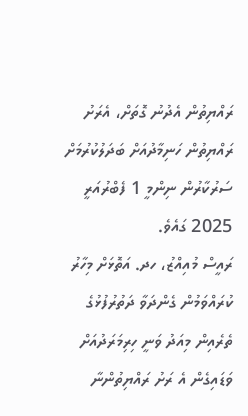ރައްޔިތުން އެދުނު ގޮތަށް، އެރަށު ރައްޔިތުން ހަނިމާދުއަށް ބަދަލުކުރުމަށް ސަރުކާރުން ނިންމީ 1 ފެބްރުއަރީ 2025 ގައެވެ.
ރައީސް މުއިއްޒު، ހދ. އަތޮޅަށް މިހާރު ކުރައްވަމުން ގެންދަވާ ދަތުރުފުޅުގެ ތެރެއިން މިއަދު ވަނީ ހިރިމަރަދުއަށް ވަޑައިގެން އެ ރަށު ރައްޔިތުންނާ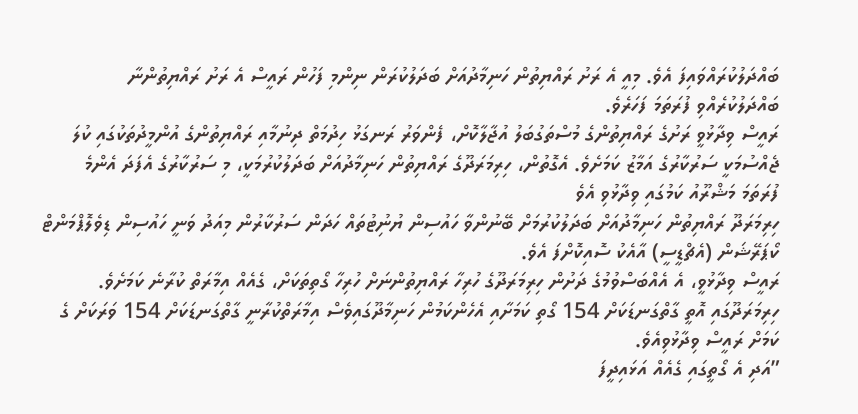ބައްދަލުކުރައްވައިފަ އެވެ. މިއީ އެ ރަށު ރައްޔިތުން ހަނިމާދުއަށް ބަދަލުކުރަން ނިންމި ފަހުން ރައީސް އެ ރަށު ރައްޔިތުންނާ ބައްދަލުކުރެއްވި ފުރަތަމަ ފަހަރެވެ.
ރައީސް ވިދާޅުވީ ރަށުގެ ރައްޔިތުންގެ މުސްތަގުބަލު އުޖާލާކޮށް، ފެންވަރު ރަނގަޅު ހިދުމަތް ދިނުމާއި ރައްޔިތުންގެ އުންމީދުތަކުގައި ކުލަ ޖެއްސުމަކީ ސަރުކާރުގެ އަމާޒު ކަމަށެވެ. އެގޮތުން، ހިރިމަރަދޫގެ ރައްޔިތުން ހަނިމާދުއަށް ބަދަލުކުރުމަކީ، މި ސަރުކާރުގެ އެފަދަ އެންމެ ފުރަތަމަ މަޝްރޫއު ކަމުގައި ވިދާޅުވި އެވެ
ހިރިމަރަދޫ ރައްޔިތުން ހަނިމާދުއަށް ބަދަލުކުރުމަށް ބޭނުންވާ ހައުސިން ޔުނިުޓުތައް ހަދަން ސަރުކާރުން މިއަދު ވަނީ ހައުސިން ޑިވެލޮޕްމަންޓް ކޯޕަރޭޝަން (އެޗްޑީސީ) އާއެކު ސޮއިކޮށްފަ އެވެ.
ރައީސް ވިދާޅުވީ، އެ އެއްބަސްވުމުގެ ދަށުން ހިރިމަރަދޫގެ ހުރިހާ ރައްޔިތުންނަށް ހުރިހާ ގޯތިތަކަށް، ގެއެއް އިމާރަތް ކުރާނެ ކަމަށެވެ. ހިރިމަރަދޫގައި އޮތީ ގާތްގަނޑަކަށް 154 ގޯތި ކަމަށާއި އެހެންކަމުން ހަނިމާދޫގައިވެސް އިމާރަތްކުރާނީ ގާތްގަނޑަކަށް 154 ވަރަކަށް ގެ ކަމަށް ރައީސް ވިދާޅުވިއެވެ.
”އަދި އެ ގޯތީގައި ގެއެއް އަޅައިދީފަ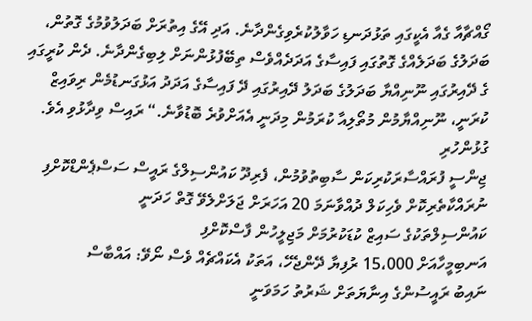ގޯއްޗާއާ ގެއާ އެކީގައި ތަޅުދަނޑި ހަވާލުކުރެވިގެންދާނެ. އަދި އޭގެ އިތުރަށް ބަދަލުވުމުގެ ގޮތުން، ބަދަލުގެ ބަދަލެއްގެ ގޮތުގައި ފައިސާގެ އަދަދެއްވެސް ތިބޭފުޅުންނަށް ލިބިގެންދާނެ. ދެން ކުރީގައި ގެ ދޭއިރުގައި ނޫނިއްޔާ ބަދަލުގެ ބަދަލު ދޭއިރުގައި ދޭ ފައިސާގެ އަދަދު އަޅުގަނޑުމެން ރިވައިޒް ކުރަނީ، ނޫނިއްޔާމުން މުތޯލިއާ ކުރަމުން މިދަނީ އެއަށްވުރެ ބޮޑުވާނެ.“ ރައިސް ވިދާޅުވި އެވެ.
ގުޅުންހުރި
ޖިންސީ ފުރައްސާރަކުރިކަން ސާބިތުވުމުން، ފެރިދޫ ކައުންސިލްގެ ރައީސް ސަސްޕެންޑްކޮށްފި
ނުރައްކާތެރިކޮށް ވެހިކަލް ދުއްވާނަމަ 20 އަހަރަށް ޖަލަށްލެވޭ ގޮތް ހަދަނީ
ކައުންސިލްތަކުގެ ސައިޒް ކުޑަކުރުމަށް މަޖިލީހުން ފާސްކޮށްފި
އަނބިމީހާއަށް 15،000 ރުފިޔާ ދޭންޖެހޭ، އަތަކު އެކައްޗެއް ވެސް ނޯވޭ: އައްބާސް
ނައިބު ރައީސުންގެ އިނާޔަތަށް ޝަރުތު ހަމަވަނީ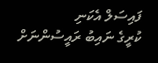ފައިސަލް އެކަނި
ކުރީގެ ނައިބު ރައީސުންނަށް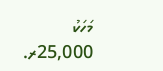މަހަކު 25,000ރ.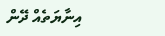އިނާޔަތެއް ދޭން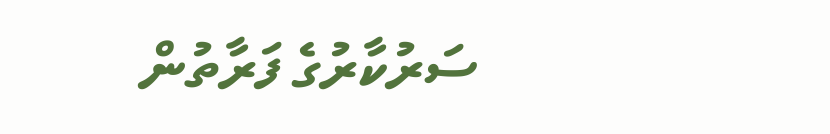ސަރުކާރުގެ ފަރާތުން